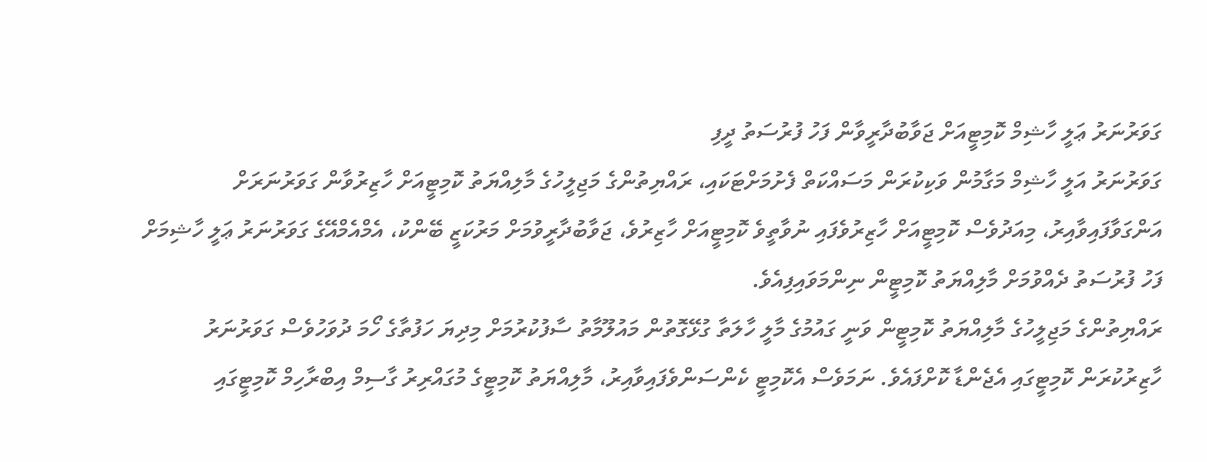ގަވަރުނަރު ޢަލީ ހާޝިމް ކޮމިޓީއަށް ޖަވާބުދާރީވާން ފަހު ފުރުސަތު ދީފި
ގަވަރުނަރު އަލީ ހާޝިމް މަގާމުން ވަކިކުރަން މަސައްކަތް ފެށުމަށްޓަކައި، ރައްޔިތުންގެ މަޖިލީހުގެ މާލިއްޔަތު ކޮމިޓީއަށް ހާޒިރުވާން ގަވަރުނަރަށް އަންގަވާފައިވާއިރު، މިއަދުވެސް ކޮމިޓީއަށް ހާޒިރުވެފައި ނުވާތީވެ ކޮމިޓީއަށް ހާޒިރުވެ، ޖަވާބުދާރީވުމަށް މަރުކަޒީ ބޭންކު، އެމްއެމްއޭގެ ގަވަރުނަރު ޢަލީ ހާޝިމަށް ފަހު ފުރުސަތު ދެއްވުމަށް މާލިއްޔަތު ކޮމިޓީން ނިންމަވައިފިއެވެ.
ރައްޔިތުންގެ މަޖިލީހުގެ މާލިއްޔަތު ކޮމިޓީން ވަނީ ގައުމުގެ މާލީ ހާލަތާ ގުޅޭގޮތުން މައުލޫމާތު ސާފުކުރުމަށް މިދިޔަ ހަފުތާގެ ހޯމަ ދުވަހުވެސް ގަވަރުނަރު ހާޒިރުކުރަން ކޮމިޓީގައި އެޖެންޑާ ކޮށްފައެވެ. ނަމަވެސް އެކޮމިޓީ ކެންސަންވެފައިވާއިރު، މާލިއްޔަތު ކޮމިޓީގެ މުގައްރިރު ގާސިމް އިބްރާހިމް ކޮމިޓީގައި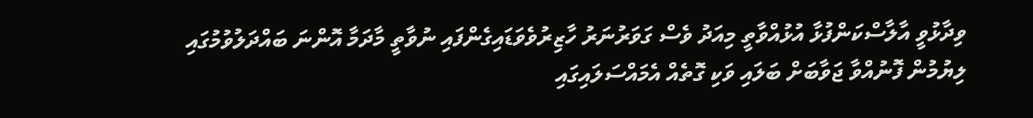ވިދާޅުވީ އާލާސްކަންފުޅާ އުޅުއްވާތީ މިއަދު ވެސް ގަވަރުނަރު ހާޒިރުވެވަޑައިގެންފައި ނުވާތީ މާދަމާ އޮންނަ ބައްދަލުވުމުގައި ލިޔުމުން ފޮނުއްވާ ޖަވާބަށް ބަލައި ވަކި ގޮތެއް އެމައްސަލައިގައި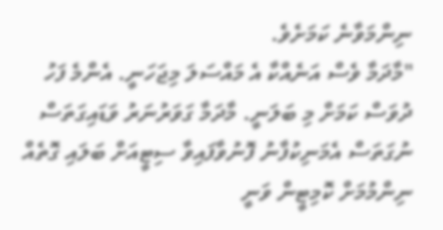ނިންމަވާނެ ކަމަށެވެ.
"މާދަމާ ވެސް އަނެއްކާ އެ މައްސަލަ މިޖަހަނީ. އެންމެ ފަހު ދުވަސް ކަމަށް މި ބަލަނީ. މާދަމާ ގަވަރުނަރު ވަޑައިގަތަސް ނުގަތަސް އެމަނިކުފާނު ފޮނުވާފައިވާ ސިޓީއަށް ބަލައި ގޮތެއް ނިންމުމަށް ކޮމިޓީން ވަނީ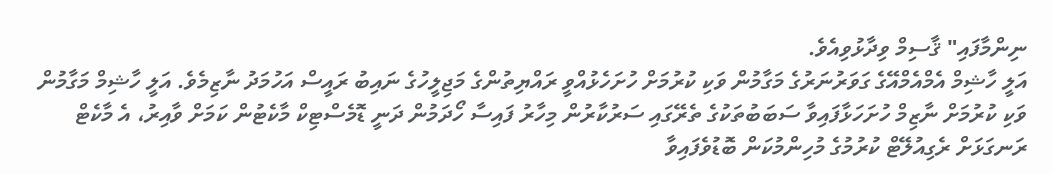ނިންމާފައި" ޤާސިމް ވިދާޅުވިއެވެ.
އަލީ ހާޝިމް އެމްއެމްއޭގެ ގަވަރުނަރުގެ މަގާމުން ވަކި ކުރުމަށް ހުށަހެޅުއްވީ ރައްޔިތުންގެ މަޖިލީހުގެ ނައިބު ރައީސް އަހުމަދު ނާޒިމެވެ. އަލީ ހާޝިމް މަގާމުން ވަކި ކުރުމަށް ނާޒިމް ހުށަހަޅާފައިވާ ސަބަބުތަކުގެ ތެރޭގައި ސަރުކާރުން މިހާރު ފައިސާ ހޯދަމުން ދަނީ ޑޮމެސްޓިކް މާކެޓުން ކަމަށް ވާއިރު، އެ މާކެޓް ރަނގަޅަށް ރެގިއުލޭޓް ކުރުމުގެ މުހިންމުކަން ބޮޑުވެފައިވާ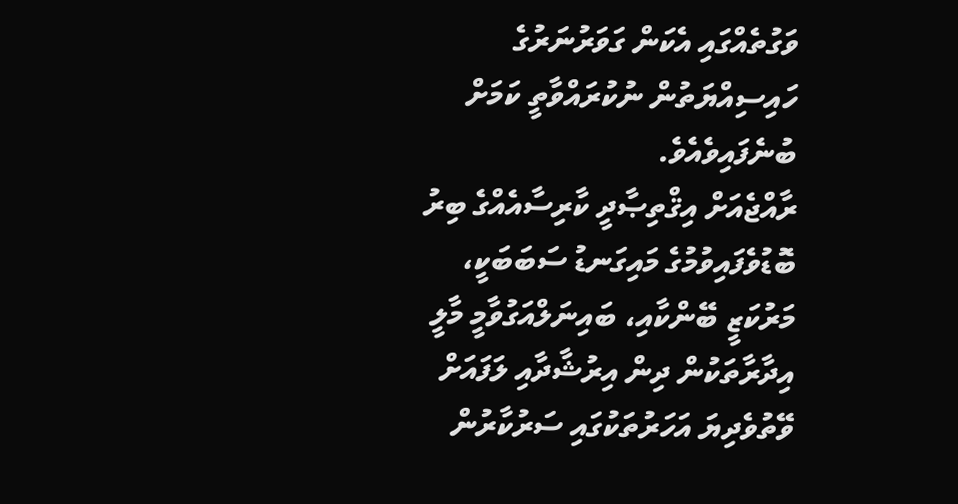ވަގުތެއްގައި އެކަން ގަވަރުނަރުގެ ހައިސިއްޔަތުން ނުކުރައްވާތީ ކަމަށް ބުނެފައިވެއެވެ.
ރާއްޖެއަށް އިޤްތިޞާދީ ކާރިސާއެއްގެ ބިރު ބޮޑުވެފައިވުމުގެ މައިގަނޑު ސަބަބަކީ، މަރުކަޒީ ބޭންކާއި، ބައިނަލްއަގުވާމީ މާލީ އިދާރާތަކުން ދިން އިރުޝާދާއި ލަފައަށް ވޭތުވެދިޔަ އަހަރުތަކުގައި ސަރުކާރުން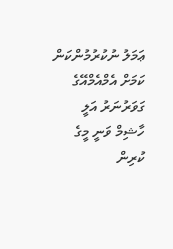ޢަމަލު ނުކުރުމުންކަން ކަމަށް އެމްއެމްއޭގެ ގަވަރުނަރު އަލީ ހާޝިމް ވަނީ މީގެ ކުރިން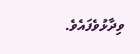ވިދާޅުވެފައެވެ.